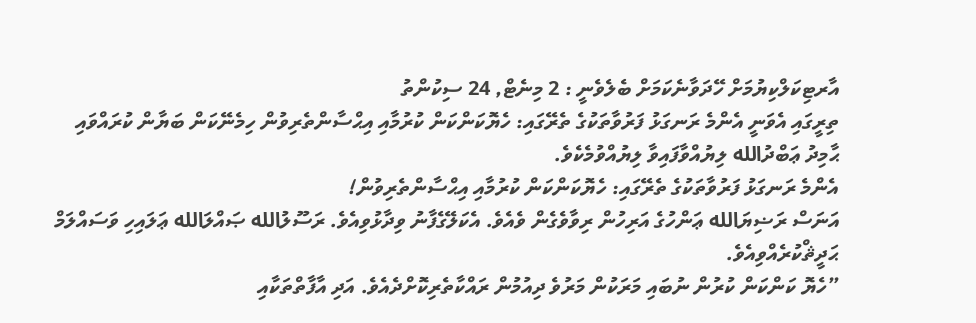އާރޓިކަލްކިޔުމަށް ހޭދަވާނެކަމަށް ބެލެވެނީ : 2 މިނެޓް, 24 ސިކުންތު
ތިރީގައި އެވަނީ އެންމެ ރަނގަޅު ފަރުވާތަކުގެ ތެރޭގައި: ހެޔޮކަންކަން ކުރުމާއި އިޙްސާންތެރިވުން ހިމެނޭކަން ބަޔާން ކުރައްވައި ޙާމިދު ޢަބްދުالله ލިޔުއްވާފައިވާ ލިޔުއްވުމެކެވެ.
އެންމެ ރަނގަޅު ފަރުވާތަކުގެ ތެރޭގައި: ހެޔޮކަންކަން ކުރުމާއި އިޙްސާންތެރިވުން!
އަނަސް ރަޟިޔަالله ޢަންހުގެ އަރިހުން ރިވާވެގެން ވެއެވެ. އެކަލޭގެފާނު ވިދާޅުވިއެވެ. ރަސޫލުالله ޞައްލަالله ޢަލައިހި ވަސައްލަމް ޙަދީޘްކުރެއްވިއެވެ.
”ހެޔޮ ކަންކަން ކުރުން ނުބައި މަރަކުން މަރުވެ ދިއުމުން ރައްކާތެރިކޮށްދެއެވެ. އަދި އާފާތްތަކާއި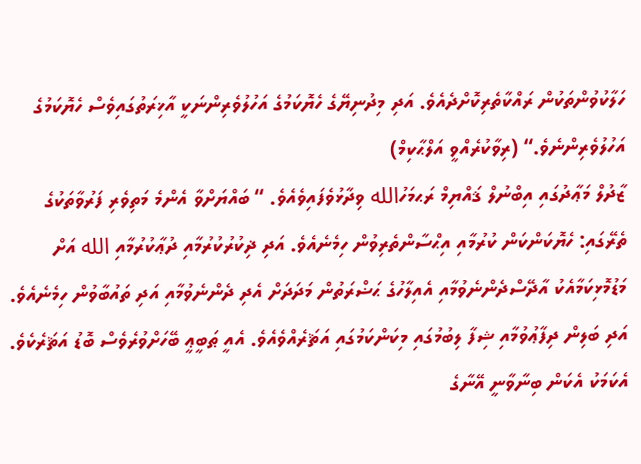ހަލާކުވުންތަކުން ރައްކާތެރިކޮށްދެއެވެ. އަދި މިދުނިޔޭގެ ހެޔޮކަމުގެ އަހުލުވެރިންނަކީ އާޚިރަތުގައިވެސް ހެޔޮކަމުގެ އަހުލުވެރިންނެވެ.“ (ރިވާކުރެއްވީ އަލްޙާކިމް)
ޒާދުލް މަޢާދުގައި އިބްނުލް ޤައްޔިމް ރަޙމަހުالله ވިދާޅުވެފައިވެއެވެ. “ ބައްޔަށްވާ އެންމެ މަތިވެރި ފަރުވާތަކުގެ ތެރޭގައި: ހެޔޮކަންކަން ކުރުމާއި އިޙްސާންތެރިވުން ހިމެނެއެވެ. އަދި ޛިކުރުކުރުމާއި ދުޢާކުރުމާއި الله އަށް މަޑުމޮޅިކަމާއެކު އާދޭސްދެންނެވުމާއި އެއިލާހުގެ ޙަޟްރަތުން މަދަދަށް އެދި ދެންނެވުމާއި އަދި ތައުބާވުން ހިމެނެއެވެ. އަދި ބަލިން ދިފާޢުވުމާއި ޝިފާ ލިބުމުގައި މިކަންކަމުގައި އަޘަރެއްވެއެވެ. އެއީ ޠަބީޢީ ބޭހަށްވުރެވެސް ބޮޑު އަޘަރެކެވެ. އެކަމަކު އެކަން ބިނާވާނީ އޭނާގެ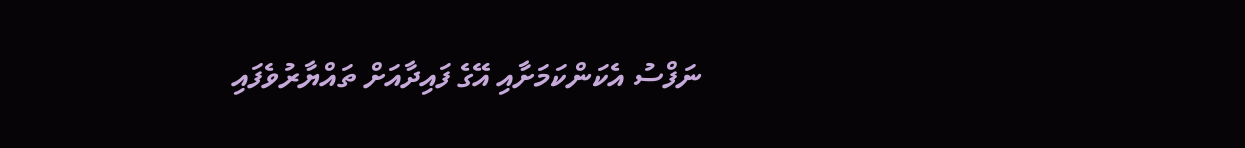ނަފްސު އެކަންކަމަށާއި އޭގެ ފައިދާއަށް ތައްޔާރުވެފައި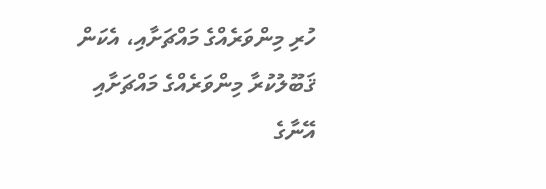ހުރި މިންވަރެއްގެ މައްޗަށާއި، އެކަން ޤަބޫލުކުރާ މިންވަރެއްގެ މައްޗަށާއި އޭނާގެ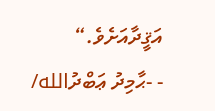އަޤީދާއަށެވެ.“
- -ޙާމިދު ޢަބްދުالله/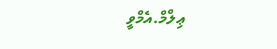ޢިލްމް.އެމްވީ